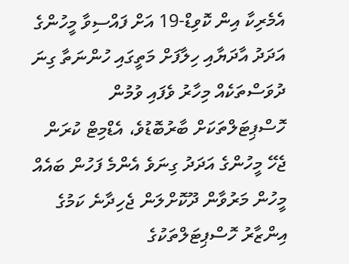އެމެރިކާ އިން ކޮވިޑް-19 އަށް ފައްސިވާ މީހުންގެ އަދަދު އާދަޔާއި ހިލާފަށް މަތީގައި ހުންނަތާ ގިނަ ދުވަސްތަކެއް މިހާރު ވެފައި ވުމުން ހޮސްޕިޓަލްތަކަށް ބާރުބޮޑުވެ، އެޑްމިޓް ކުރަން ޖެހޭ މީހުންގެ އަދަދު ގިނަވެ އެންމެ ފަހުން ބައެއް މީހުން މަރުވާން ދޫކޮށްލަން ޖެހިދާނެ ކަމުގެ އިންޒާރު ހޮސްޕިޓަލްތަކުގެ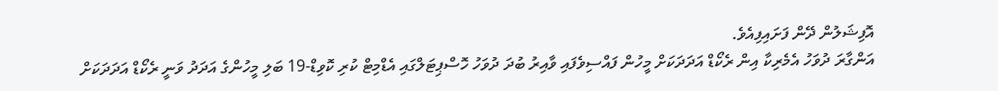އޮފިޝަލުން ދޭން ފަށައިފިއެވެ.
އަންގާރަ ދުވަހު އެމެރިކާ އިން ރެކޯޑް އަދަދަކަށް މީހުން ފައްސިވެފައި ވާއިރު ބުދަ ދުވަހު ހޮސްޕިޓަލްގައި އެޑްމިޓް ކުރި ކޮވިޑް-19 ބަލި މީހުންގެ އަދަދު ވަނީ ރެކޯޑް އަދަދަކަށް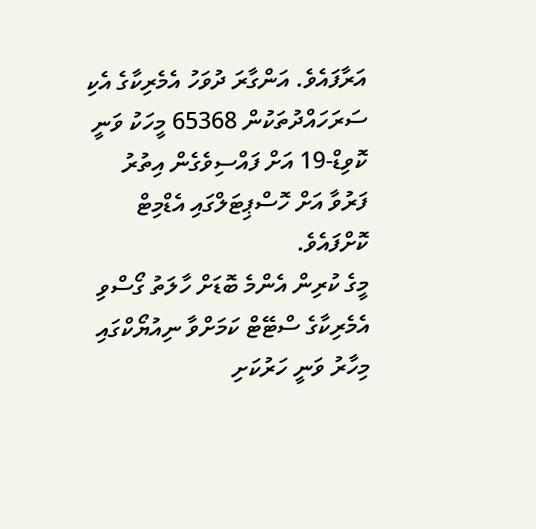އަރާފައެވެ. އަންގާރަ ދުވަހު އެމެރިކާގެ އެކި ސަރަހައްދުތަކުން 65368 މީހަކު ވަނީ ކޮވިޑް-19 އަށް ފައްސިވެގެން އިތުރު ފަރުވާ އަށް ހޮސްޕިޓަލްގައި އެޑްމިޓް ކޮށްފައެވެ.
މީގެ ކުރިން އެންމެ ބޮޑަށް ހާލަތު ގޯސްވި އެމެރިކާގެ ސްޓޭޓް ކަމަށްވާ ނިއުޔޯކްގައި މިހާރު ވަނީ ހަރުކަށި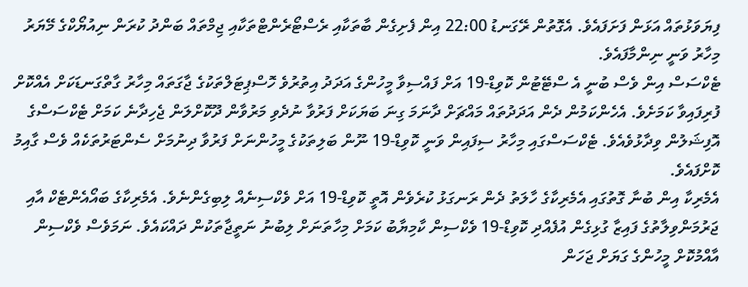ފިޔަވަޅުތައް އަޅަން ފަށަފައެވެ. އެގޮތުން ރޭގަނޑު 22:00 އިން ފެށިގެން ބާތަކާއި ރެސްޓޯރެންޓްތަކާއި ޖިމްތައް ބަންދު ކުރަން ނިއުޔޯކްގެ މޭޔަރު މިހާރު ވަނީ ނިންމާފައެވެ.
ޓެކްސަސް އިން ވެސް ބުނީ އެ ސްޓޭޓުން ކޮވިޑް-19 އަށް ފައްސިވާ މީހުންގެ އަދަދު އިތުރުވެ ހޮސްޕިޓަލްތަކުގެ ޖާގަތައް މިހާރު ގާތްގަނޑަކަށް އެއްކޮށް ފުރިފައިވާ ކަމަށެވެ. އެހެންކަމުން ދެން އަދަދުތައް މައްޗަށް ދާނަމަ ގިނަ ބަޔަކަށް ފަރުވާ ނުދެވި މަރުވާން ދޫކޮށްލަން ޖެހިދާނެ ކަމަށް ޓެކްސަސްގެ އޮފިޝަލުން ވިދާޅުވެއެވެ. ޓެކްސަސްގައި މިހާރު ސިފައިން ވަނީ ކޮވިޑް-19 ނޫން ބަލިތަކުގެ މީހުންނަށް ފަރުވާ ދިނުމަށް ސެންޓަރުތަކެއް ވެސް ގާއިމު ކޮށްފައެވެ.
އެމެރިކާ އިން ބުނާ ގޮތުގައި އެމެރިކާގެ ހާލަތު ދެން ރަނގަޅު ކުރެވެން އޮތީ ކޮވިޑް-19 އަށް ވެކްސިނެއް ލިބިގެންނެވެ. އެމެރިކާގެ ބައޯއެންޓެކް އާއި ޖަރުމަންވިލާތުގެ ފައިޒާ ގުޅިގެން އުފެއްދި ކޮވިޑް-19 ވެކްސިން ކާމިޔާބު ކަމަށް މިހާތަނަށް ލިބުނު ނަތީޖާތަކުން ދައްކައެވެ. ނަމަވެސް ވެކްސިން އާއްމުކޮށް މީހުންގެ ގަޔަށް ޖަހަން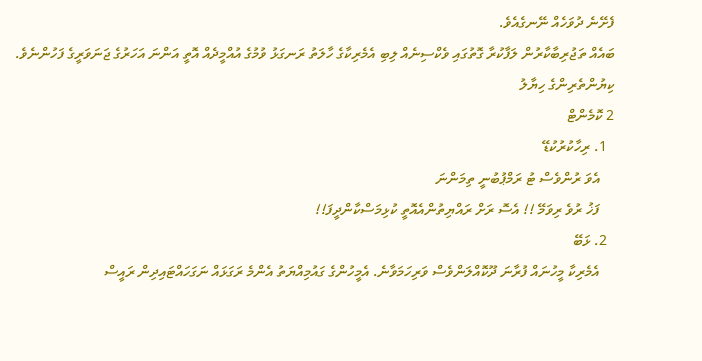ފެށޭނެ ދުވަހެއް ނޭނގެއެވެ.
ބައެއް ތަޖުރިބާކާރުން ލަފާކުރާ ގޮތުގައި ވެކްސިނެއް ލިބި އެމެރިކާގެ ހާލަތު ރަނގަޅު ވުމުގެ އުއްމީދެއް އޮތީ އަންނަ އަހަރުގެ ޖަނަވަރީގެ ފަހުންނެވެ.
ކިޔުންތެރިންގެ ހިޔާލު
2 ކޮމެންޓް
  1. ރިހާކުރުކުޑޭ
    އެވަ ރުންވެސް ޓު ރަމްޕުބުނީ ތިމަންނަ
    ފަޚު ރުވެ ރިވަމޭ !! އެސޮ ރަށް ރައްޔިތުންއެއޮތީ ކުޅިމަސްކާންދީފަ!!
  2. ޅަބޭ
    އެމެރިކާ މީހުނައް ފުރާނަ ދޫކޮއްލަންވެސް ވަރިހަމަވާނެ. އެމީހުންގެ ގައުމިއްޔަތު އެންމެ ރަގަޅައް ނަގަހައްޓައިދިން ރައީސް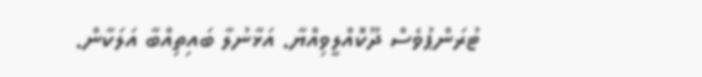ޓުރަންޕުވެސް ދޫކޮއްލީވިއްޔާ. އަޅާނުލާ ބައިތިއްބާ އަލަކާން.